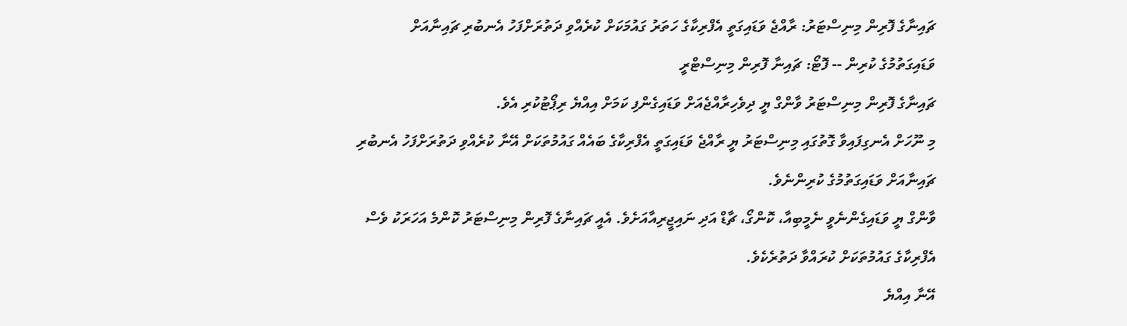ޗައިނާގެ ފޮރިން މިނިސްޓަރު: ރާއްޖެ ވަޑައިގަތީ އެފްރިކާގެ ހަތަރު ގައުމަކަށް ކުރެއްވި ދަތުރަށްފަހު އެނބުރި ޗައިނާއަށް ވަޑައިގަތުމުގެ ކުރިން -- ފޮޓޯ: ޗައިނާ ފޮރިން މިނިސްޓްރީ
ޗައިނާގެ ފޮރިން މިނިސްޓަރު ވާންގް ޔީ ދިވެހިރާއްޖެއަށް ވަޑައިގެންފި ކަމަށް އިއްޔެ ރިޕޯޓުކުރި އެވެ.
މި ނޫހަށް އެނގިފައިވާ ގޮތުގައި މިނިސްޓަރު ޔީ ރާއްޖެ ވަޑައިގަތީ އެފްރިކާގެ ބައެއް ގައުމުތަކަށް އޭނާ ކުރެއްވި ދަތުރަށްފަހު އެނބުރި ޗައިނާއަށް ވަޑައިގަތުމުގެ ކުރިންނެވެ.
ވާންގް ޔީ ވަޑައިގެންނެވީ ނެމީބިއާ، ކޮންގޯ، ޗާޑް އަދި ނައިޖީރިއާއަށެވެ. އެއީ ޗައިނާގެ ފޮރިން މިނިސްޓަރު ކޮންމެ އަހަރަކު ވެސް އެފްރިކާގެ ގައުމުތަކަށް ކުރައްވާ ދަތުރެކެވެ.
އޭނާ އިއްޔެ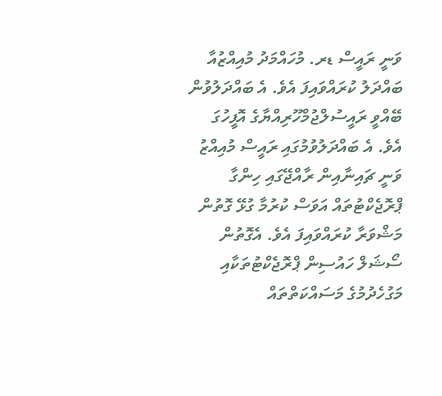ވަނީ ރައީސް ޑރ. މުހައްމަދު މުއިއްޒުއާ ބައްދަލު ކުރައްވައިފަ އެވެ. އެ ބައްދަލުވުން ބޭއްވީ ރައީސުލްޖުމްހޫރިއްޔާގެ އޮފީހުގަ އެވެ. އެ ބައްދަލުވުމުގައި ރައީސް މުއިއްޒު ވަނީ ޗައިނާއިން ރާއްޖޭގައި ހިންގާ ޕްރޮޖެކްޓުތައް އަވަސް ކުރުމާ ގުޅޭ ގޮތުން މަޝްވަރާ ކުރައްވައިފަ އެވެ. އެގޮތުން ސޯޝަލް ހައުސިން ޕްރޮޖެކްޓުތަކާއި މަގުހެދުމުގެ މަސައްކަތްތައް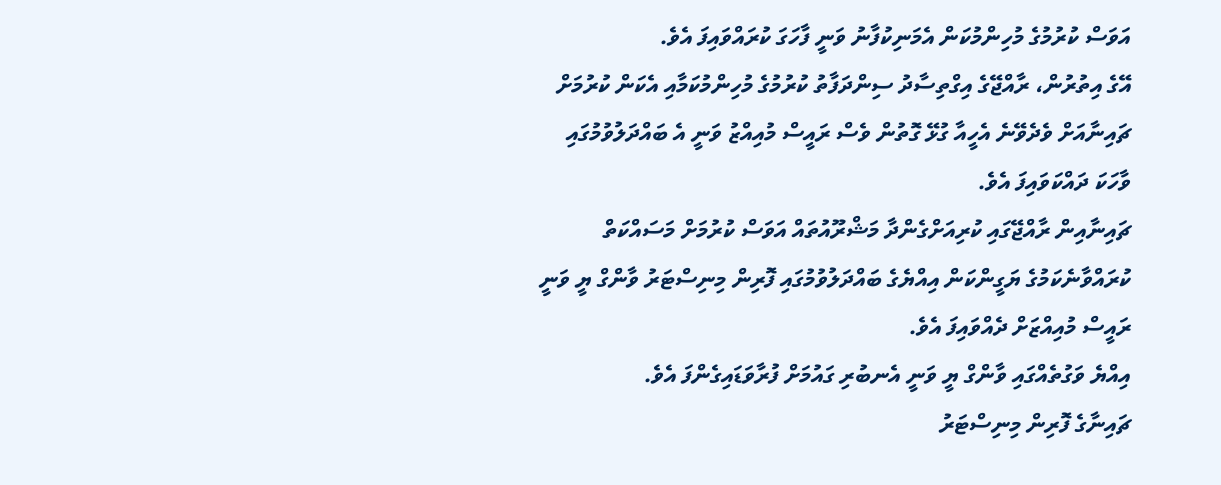އަވަސް ކުރުމުގެ މުހިންމުކަން އެމަނިކުފާނު ވަނީ ފާހަގަ ކުރައްވައިފަ އެވެ.
އޭގެ އިތުރުން، ރާއްޖޭގެ އިގްތިސާދު ސިންދަފާތު ކުރުމުގެ މުހިންމުކަމާއި އެކަން ކުރުމަށް ޗައިނާއަށް ވެދެވޭނެ އެހީއާ ގުޅޭ ގޮތުން ވެސް ރައީސް މުއިއްޒު ވަނީ އެ ބައްދަލުވުމުގައި ވާހަކަ ދައްކަވައިފަ އެވެ.
ޗައިނާއިން ރާއްޖޭގައި ކުރިއަށްގެންދާ މަޝްރޫއުތައް އަވަސް ކުރުމަށް މަސައްކަތް ކުރައްވާނެކަމުގެ ޔަގީންކަން އިއްޔެގެ ބައްދަލުވުމުގައި ފޮރިން މިނިސްޓަރު ވާންގް ޔީ ވަނީ ރައީސް މުއިއްޒަށް ދެއްވައިފަ އެވެ.
އިއްޔެ ވަގުތެއްގައި ވާންގް ޔީ ވަނީ އެނބުރި ގައުމަށް ފުރާވަޑައިގެންފަ އެވެ.
ޗައިނާގެ ފޮރިން މިނިސްޓަރު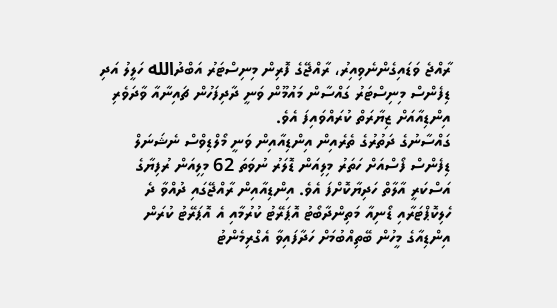ރާއްޖެ ވަޑައިގެންނެވިއިރު، ރާއްޖޭގެ ފޮރިން މިނިސްޓަރު އަބްދުالله ހަލީލު އަދި ޑިފެންސް މިނިސްޓަރު ގައްސާން މައުމޫން ވަނީ ދާދިފަހުން ޗައިނާއާ ވާދަވެރި އިންޑިއާއަށް ޒިޔާރަތް ކުރައްވައިފަ އެވެ.
ގައްސާނުގެ ދަތުރުގެ ތެރެއިން އިންޑިއާއިން ވަނީ މޯލްޑިވްސް ނެޝަނަލް ޑިފެންސް ފޯސްއަށް ހަތަރު މިލިއަން ޑޮލަރު ނުވަތަ 62 މިލިއަން ރުފިޔާގެ އަސްކަރީ އާލާތް ހަދިޔާކޮށްފަ އެވެ. އިންޑިއާއިން ރާއްޖޭގައި ދުއްވާ ދެ ހެލިކޮޕްޓަރާއި ޑޯނިއާ މަތިންދާބޯޓު އޮޕަރޭޓު ކުރުމާއި އެ އޮޕަރޭޓު ކުރަން އިންޑިއާގެ މީހުން ބޭތިއްބުމަށް ހަދާފައިވާ އެގްރިމެންޓު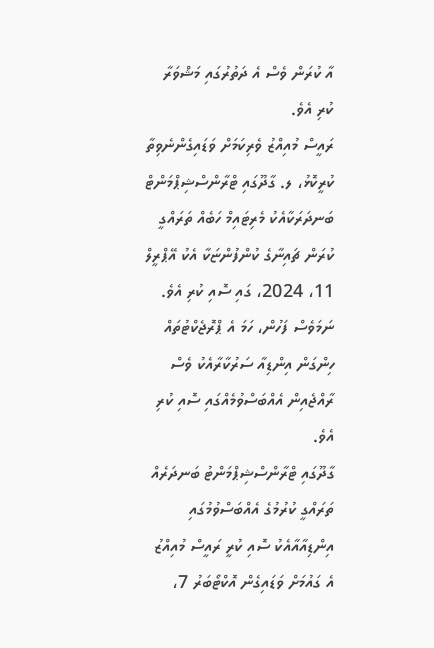އާ ކުރަން ވެސް އެ ދަތުރުގައި މަޝްވަރާ ކުރި އެވެ.
ރައީސް މުއިއްޒު ވެރިކަމަށް ވަޑައިގެންނެވިތާ ކުރީކޮޅު، ލ. ގާދޫގައި ޓްރާންސްޝިޕްމަންޓް ބަނދަރަކާއެކު މެރިޓައިމް ހަބެއް ތަރައްގީ ކުރަން ޗައިނާގެ ކުންފުންޏަކާ އެކު އޭޕްރީލް 11، 2024، ގައި ސޮއި ކުރި އެވެ. ނަމަވެސް ފަހުން، ހަމަ އެ ޕްރޮޖެކްޓުތައް ހިންގަން އިންޑިއާ ސަރުކާރާއެކު ވެސް ރާއްޖެއިން އެއްބަސްވުމެއްގައި ސޮއި ކުރި އެވެ.
ގާދޫގައި ޓްރާންސްޝިޕްމަންޓު ބަނދަރެއް ތަރައްގީ ކުރުމުގެ އެއްބަސްވުމުގައި އިންޑިއާއާއެކު ސޮއި ކުރީ ރައީސް މުއިއްޒު އެ ގައުމަށް ވަޑައިގެން އޮކްޓޯބަރު 7،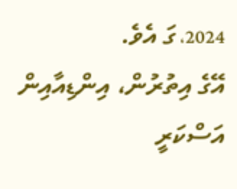2024، ގަ އެވެ.
އޭގެ އިތުރުން، އިންޑިއާއިން އަސްކަރީ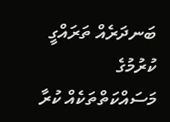ބަނދަރެއް ތަރައްގީ ކުރުމުގެ މަސައްކަތްތަކެއް ކުރާ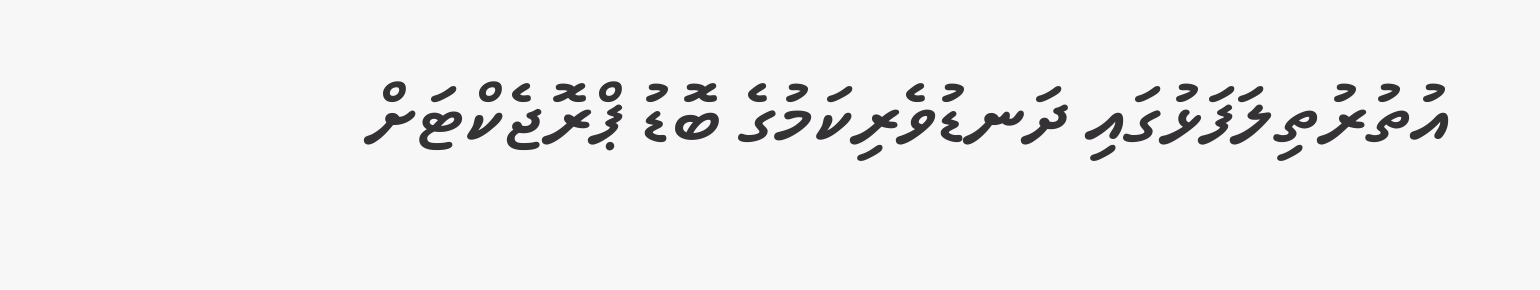އުތުރުތިލަފަޅުގައި ދަނޑުވެރިކަމުގެ ބޮޑު ޕްރޮޖެކްޓަށް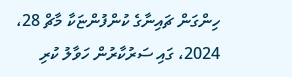ހިންގަން ޗައިނާގެ ކުންފުންޏަކާ މާޗް 28، 2024، ގައި ސަރުކާރުން ހަވާލު ކުރި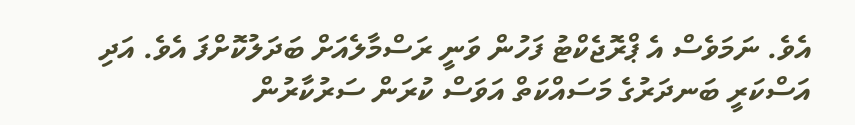އެވެ. ނަމަވެސް އެ ޕްރޮޖެކްޓު ފަހުން ވަނީ ރަސްމާލެއަށް ބަދަލުކޮށްފަ އެވެ. އަދި އަސްކަރީ ބަނދަރުގެ މަސައްކަތް އަވަސް ކުރަން ސަރުކާރުން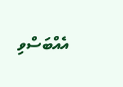އެއްބަސްވި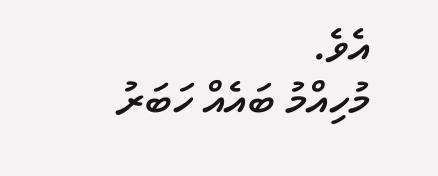އެވެ.
މުހިއްމު ބައެއް ހަބަރު